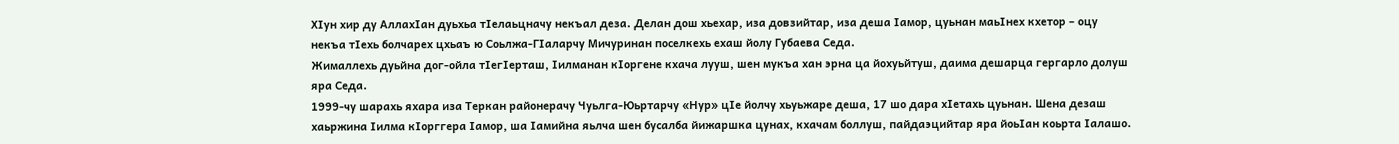ХIун хир ду АллахIан дуьхьа тIелаьцначу некъал деза. Делан дош хьехар, иза довзийтар, иза деша Iамор, цуьнан маьIнех кхетор – оцу некъа тIехь болчарех цхьаъ ю Соьлжа-ГIаларчу Мичуринан поселкехь ехаш йолу Губаева Седа.
Жималлехь дуьйна дог-ойла тIегIерташ, Iилманан кIоргене кхача лууш, шен мукъа хан эрна ца йохуьйтуш, даима дешарца гергарло долуш яра Седа.
1999-чу шарахь яхара иза Теркан районерачу Чуьлга-Юьртарчу «Нур» цIе йолчу хьуьжаре деша, 17 шо дара хIетахь цуьнан. Шена дезаш хаьржина Iилма кIорггера Iамор, ша Iамийна яьлча шен бусалба йижаршка цунах, кхачам боллуш, пайдаэцийтар яра йоьIан коьрта Iалашо.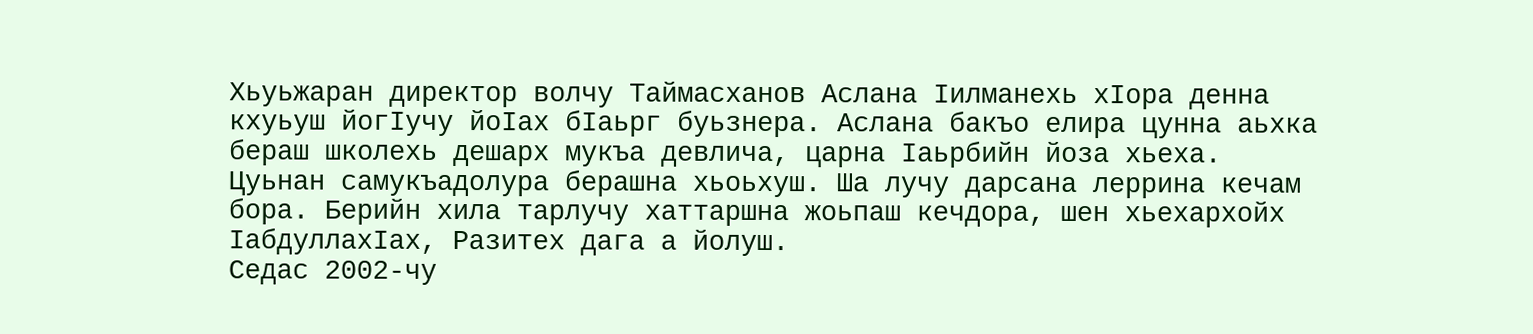Хьуьжаран директор волчу Таймасханов Аслана Iилманехь хIора денна кхуьуш йогIучу йоIах бIаьрг буьзнера. Аслана бакъо елира цунна аьхка бераш школехь дешарх мукъа девлича, царна Iаьрбийн йоза хьеха. Цуьнан самукъадолура берашна хьоьхуш. Ша лучу дарсана леррина кечам бора. Берийн хила тарлучу хаттаршна жоьпаш кечдора, шен хьехархойх IабдуллахIах, Разитех дага а йолуш.
Седас 2002-чу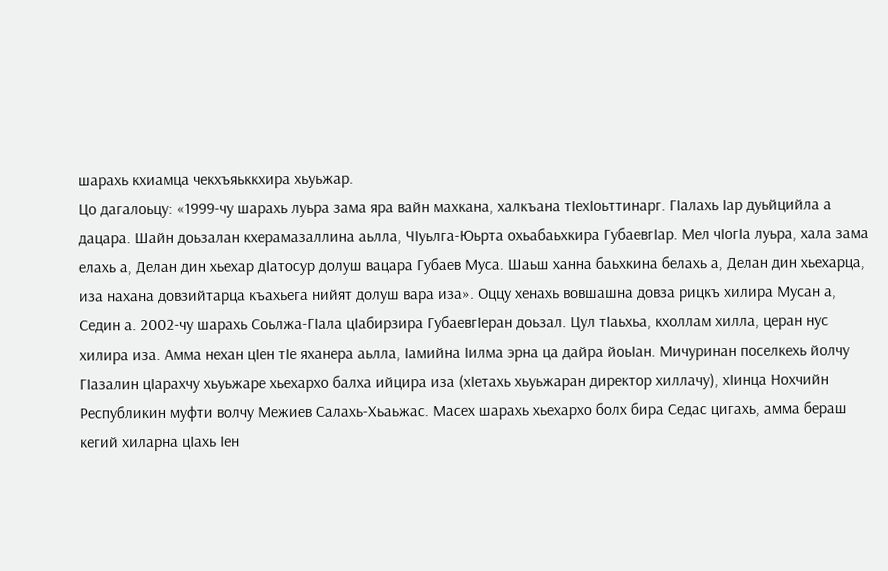шарахь кхиамца чекхъяьккхира хьуьжар.
Цо дагалоьцу: «1999-чу шарахь луьра зама яра вайн махкана, халкъана тIехIоьттинарг. ГIалахь Iар дуьйцийла а дацара. Шайн доьзалан кхерамазаллина аьлла, ЧIуьлга-Юьрта охьабаьхкира ГубаевгIар. Мел чIогIа луьра, хала зама елахь а, Делан дин хьехар дIатосур долуш вацара Губаев Муса. Шаьш ханна баьхкина белахь а, Делан дин хьехарца, иза нахана довзийтарца къахьега нийят долуш вара иза». Оццу хенахь вовшашна довза рицкъ хилира Мусан а, Седин а. 2002-чу шарахь Соьлжа-ГIала цIабирзира ГубаевгIеран доьзал. Цул тIаьхьа, кхоллам хилла, церан нус хилира иза. Амма нехан цIен тIе яханера аьлла, Iамийна Iилма эрна ца дайра йоьIан. Мичуринан поселкехь йолчу ГIазалин цIарахчу хьуьжаре хьехархо балха ийцира иза (хIетахь хьуьжаран директор хиллачу), хIинца Нохчийн Республикин муфти волчу Межиев Салахь-Хьаьжас. Масех шарахь хьехархо болх бира Седас цигахь, амма бераш кегий хиларна цIахь Iен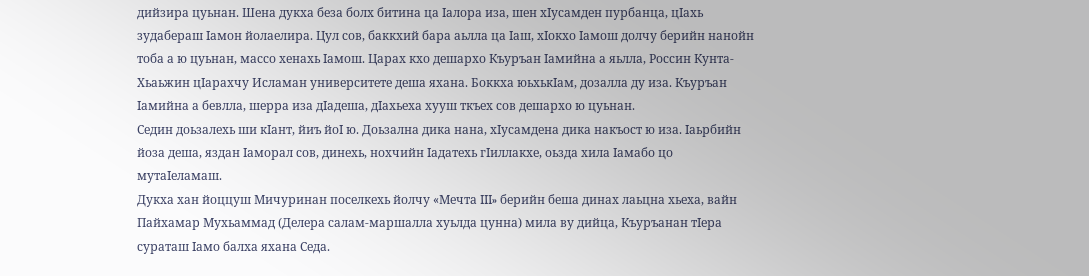дийзира цуьнан. Шена дукха беза болх битина ца Iалора иза, шен хIусамден пурбанца, цIахь зудабераш Iамон йолаелира. Цул сов, баккхий бара аьлла ца Iаш, хIокхо Iамош долчу берийн нанойн тоба а ю цуьнан, массо хенахь Iамош. Царах кхо дешархо Къуръан Iамийна а яьлла, Россин Кунта-Хьаьжин цIарахчу Исламан университете деша яхана. Боккха юьхькIам, дозалла ду иза. Къуръан Iамийна а бевлла, шерра иза дIадеша, дIахьеха хууш ткъех сов дешархо ю цуьнан.
Седин доьзалехь ши кIант, йиъ йоI ю. Доьзална дика нана, хIусамдена дика накъост ю иза. Iаьрбийн йоза деша, яздан Iаморал сов, динехь, нохчийн Iадатехь гIиллакхе, оьзда хила Iамабо цо мутаIеламаш.
Дукха хан йоццуш Мичуринан поселкехь йолчу «Мечта III» берийн беша динах лаьцна хьеха, вайн Пайхамар Мухьаммад (Делера салам-маршалла хуьлда цунна) мила ву дийца, Къуръанан тIера сураташ Iамо балха яхана Седа.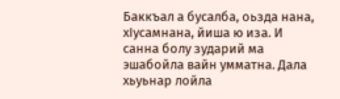Баккъал а бусалба, оьзда нана, хIусамнана, йиша ю иза. И санна болу зударий ма эшабойла вайн умматна. Дала хьуьнар лойла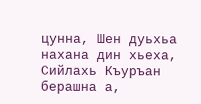цунна, Шен дуьхьа нахана дин хьеха, Сийлахь Къуръан берашна а,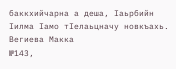баккхийчарна а деша, Iаьрбийн Iилма Iамо тIелаьцначу новкъахь.
Вегиева Макка
№143,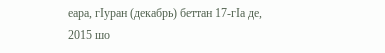еара, гIуран (декабрь) беттан 17-гIа де, 2015 шо